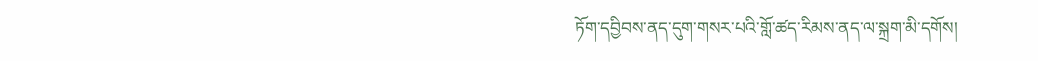ཏོག་དབྱིབས་ནད་དུག་གསར་པའི་གློ་ཚད་རིམས་ནད་ལ་སྐྲག་མི་དགོས།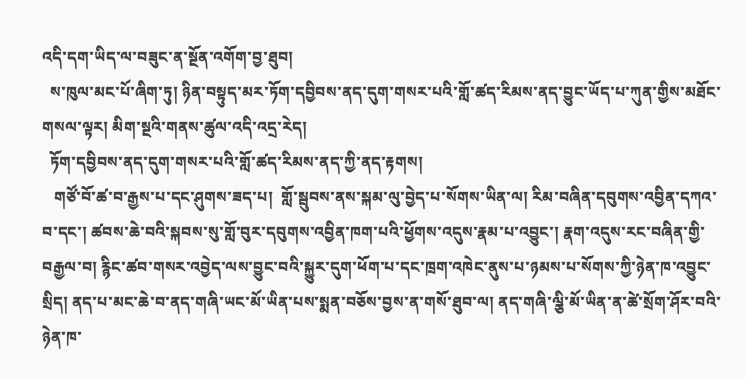འདི་དག་ཡིད་ལ་བཟུང་ན་སྔོན་འགོག་བྱ་ཐུབ།
  ས་ཁུལ་མང་པོ་ཞིག་ཏུ། ཉིན་བསྟུད་མར་ཏོག་དབྱིབས་ནད་དུག་གསར་པའི་གློ་ཚད་རིམས་ནད་བྱུང་ཡོད་པ་ཀུན་གྱིས་མཐོང་གསལ་ལྟར། མིག་སྔའི་གནས་ཚུལ་འདི་འདྲ་རེད།
  ཏོག་དབྱིབས་ནད་དུག་གསར་པའི་གློ་ཚད་རིམས་ནད་ཀྱི་ནད་རྟགས།
   གཙོ་བོ་ཚ་བ་རྒྱས་པ་དང་ཤུགས་ཟད་པ།  གློ་སྦུབས་ནས་སྐམ་ལུ་བྱེད་པ་སོགས་ཡིན་ལ། རིམ་བཞིན་དབུགས་འབྱིན་དཀའ་བ་དང་། ཚབས་ཆེ་བའི་སྐབས་སུ་གློ་བུར་དབུགས་འབྱིན་ཁག་པའི་ཕྱོགས་འདུས་རྣམ་པ་འབྱུང་། རྣག་འདུས་རང་བཞིན་གྱི་བརྒྱལ་བ། རྙིང་ཚབ་གསར་འབྱེད་ལས་བྱུང་བའི་སྐྱུར་དུག་ཕོག་པ་དང་ཁྲག་འཁེང་ནུས་པ་ཉམས་པ་སོགས་ཀྱི་ཉེན་ཁ་འབྱུང་སྲིད། ནད་པ་མང་ཆེ་བ་ནད་གཞི་ཡང་མོ་ཡིན་པས་སྨན་བཅོས་བྱས་ན་གསོ་ཐུབ་ལ། ནད་གཞི་ལྕི་མོ་ཡིན་ན་ཚེ་སྲོག་ཤོར་བའི་ཉེན་ཁ་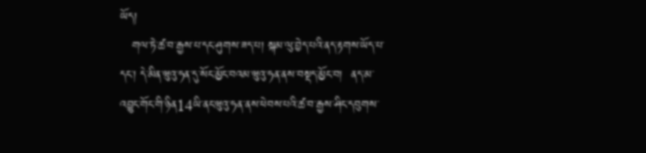ཡོད།
   གལ་ཏེ་ཚ་བ་རྒྱས་པ་དང་ཤུགས་ཟད་པ། སྐམ་ལུ་བྱེད་པའི་ནད་རྟགས་ཡོད་པ་དང་། དེ་མིན་ཝུའུ་ཧན་དུ་སོང་མྱོང་བའམ་ཝུའུ་ཧན་ནས་བསྡད་མྱོང་བ།  ནད་མ་འབྱུང་གོང་གི་ཉིན14ཡི་ནང་ཝུའུ་ཧན་ནས་ཕེབས་པའི་ཚ་བ་རྒྱས་ཤིང་དབུགས་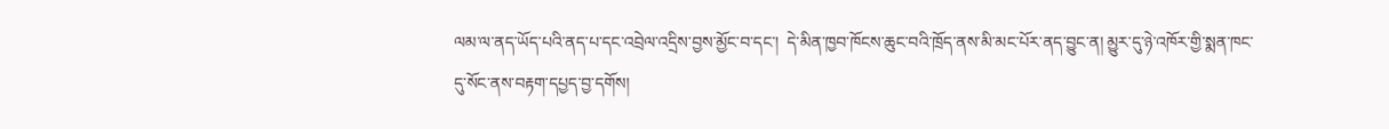ལམ་ལ་ནད་ཡོད་པའི་ནད་པ་དང་འབྲེལ་འདྲིས་བྱས་མྱོང་བ་དང་།  དེ་མིན་ཁྱབ་ཁོངས་ཆུང་བའི་ཁྲོད་ནས་མི་མང་པོར་ནད་བྱུང་ན། མྱུར་དུ་ཉེ་འཁོར་གྱི་སྨན་ཁང་དུ་སོང་ནས་བརྟག་དཔྱད་བྱ་དགོས།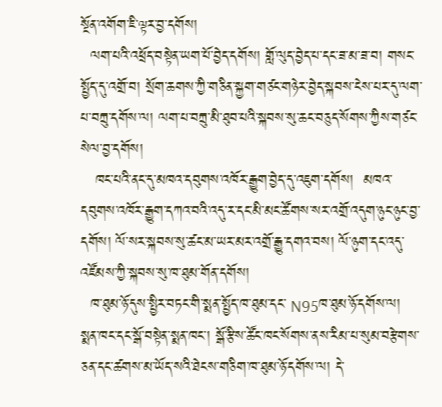སྔོན་འགོག་ཇི་ལྟར་བྱ་དགོས།
  ལག་པའི་འཕྲོད་བསྟེན་ཡག་པོ་བྱེད་དགོས། གློ་ལུད་བྱེད་པ་དང་ཟ་མ་ཟ་བ། གསང་སྤྱོད་དུ་འགྲོ་བ། སྲོག་ཆགས་ཀྱི་གཅིན་སྐྱག་གཙང་གཉེར་བྱེད་སྐབས་ངེས་པར་དུ་ལག་པ་བཀྲུ་དགོས་ལ། ལག་པ་བཀྲུ་མི་ཐུབ་པའི་སྐབས་སུ་ཆང་བཅུད་སོགས་ཀྱིས་གཙང་སེལ་བྱ་དགོས།
   ཁང་པའི་ནང་དུ་མཁའ་དབུགས་འཁོར་རྒྱུག་བྱེད་དུ་འཇུག་དགོས།  མཁའ་དབུགས་འཁོར་རྒྱུག་དཀའ་བའི་འདུ་ར་དང་མི་མང་ཚོགས་སར་འགྲོ་འདུག་ཉུང་ཉུང་བྱ་དགོས། ལོ་སར་སྐབས་སུ་ཚང་མ་ཡར་མར་འགྲོ་རྒྱུ་དགའ་བས། ལོ་ཉུག་དང་འདུ་འཛོམས་ཀྱི་སྐབས་སུ་ཁ་ཐུམ་གོན་དགོས།
  ཁ་ཐུམ་ཉོ་དུས་སྤྱིར་བཏང་གི་སྨན་སྤྱོད་ཁ་ཐུམ་དང་ N95ཁ་ཐུམ་ཉོ་དགོས་ལ།  སྨན་ཁང་དང་སྒོ་བསྟེན་སྨན་ཁང་། སྒོ་རྩིས་ཚོང་ཁང་སོགས་ནས་རིམ་པ་སུམ་བརྩེགས་ཅན་དང་ཚགས་མ་ཡོད་སའི་ཐེངས་གཅིག་ཁ་ཐུམ་ཉོ་དགོས་ལ། དེ་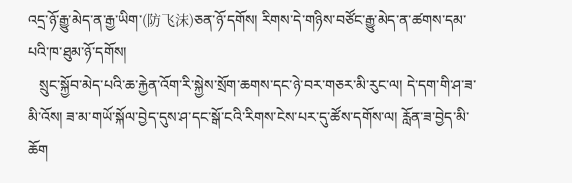འདྲ་ཉོ་རྒྱུ་མེད་ན་རྒྱ་ཡིག་(防飞沫)ཅན་ཉོ་དགོས། རིགས་དེ་གཉིས་བཙོང་རྒྱུ་མེད་ན་ཚགས་དམ་པའི་ཁ་ཐུམ་ཉོ་དགོས།
   སྲུང་སྐྱོབ་མེད་པའི་ཆ་རྐྱེན་འོག་རི་སྐྱེས་སྲོག་ཆགས་དང་ཉེ་བར་གཅར་མི་རུང་ལ། དེ་དག་གི་ཤ་ཟ་མི་འོས། ཟ་མ་གཡོ་སྐོལ་བྱེད་དུས་ཤ་དང་སྒོ་ངའི་རིགས་ངེས་པར་དུ་ཚོས་དགོས་ལ། རློན་ཟ་བྱེད་མི་ཆོག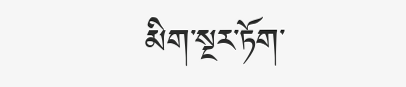མིག་སྔར་ཏོག་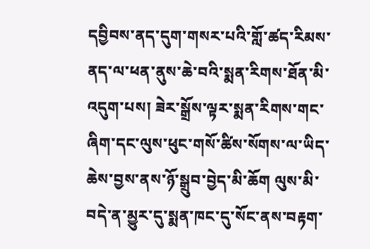དབྱིབས་ནད་དུག་གསར་པའི་གློ་ཚད་རིམས་ནད་ལ་ཕན་ནུས་ཆེ་བའི་སྨན་རིགས་ཐོན་མི་འདུག་པས། ཟེར་སྒྲོས་ལྟར་སྨན་རིགས་གང་ཞིག་དང་ལུས་ཕུང་གསོ་ཚིས་སོགས་ལ་ཡིད་ཆེས་བྱས་ནས་ཉོ་སྒྲུབ་བྱེད་མི་ཆོག ལུས་མི་བདེ་ན་མྱུར་དུ་སྨན་ཁང་དུ་སོང་ནས་བརྟག་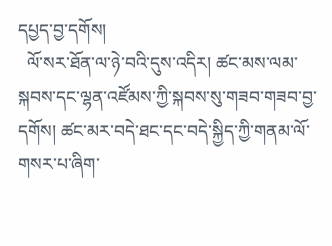དཔྱད་བྱ་དགོས།
  ལོ་སར་ཐོན་ལ་ཉེ་བའི་དུས་འདིར། ཚང་མས་ལམ་སྐབས་དང་ལྷན་འཛོམས་ཀྱི་སྐབས་སུ་གཟབ་གཟབ་བྱ་དགོས། ཚང་མར་བདེ་ཐང་དང་བདེ་སྐྱིད་ཀྱི་གནམ་ལོ་གསར་པ་ཞིག་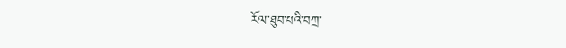རོལ་ཐུབ་པའི་བཀྲ་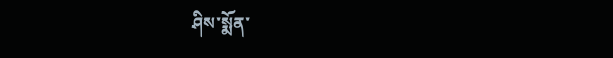ཤིས་སྨོན་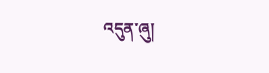འདུན་ཞུ།